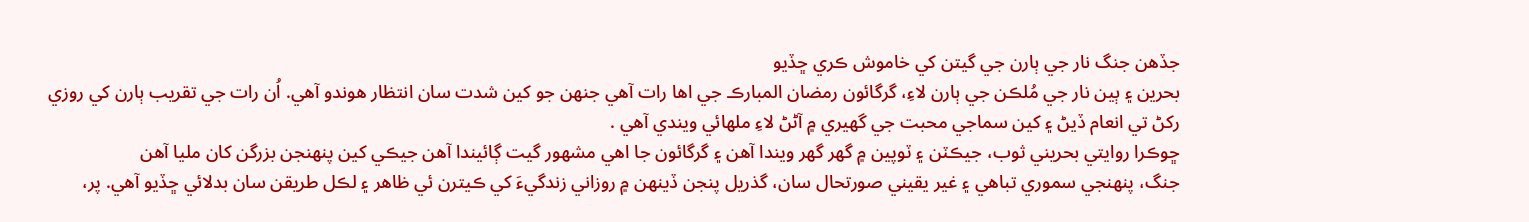جڏهن جنگ نار جي ٻارن جي گيتن کي خاموش ڪري ڇڏيو
بحرين ۽ ٻين نار جي مُلڪن جي ٻارن لاءِ، گرگائون رمضان المبارڪ جي اها رات آهي جنھن جو کين شدت سان انتظار هوندو آهي. اُن رات جي تقريب ٻارن کي روزي رکڻ تي انعام ڏيڻ ۽ کين سماجي محبت جي گھيري ۾ آڻڻ لاءِ ملهائي ويندي آهي .
ڇوڪرا روايتي بحريني ثوب، جيڪٽن ۽ ٽوپين ۾ گھر گھر ويندا آهن ۽ گرگائون جا اهي مشھور گيت ڳائيندا آهن جيڪي کين پنھنجن بزرگن کان مليا آهن
جنگ، پنھنجي سموري تباهي ۽ غير يقيني صورتحال سان، گذريل پنجن ڏينھن ۾ روزاني زندگيءَ کي ڪيترن ئي ظاهر ۽ لڪل طريقن سان بدلائي ڇڏيو آهي. پر،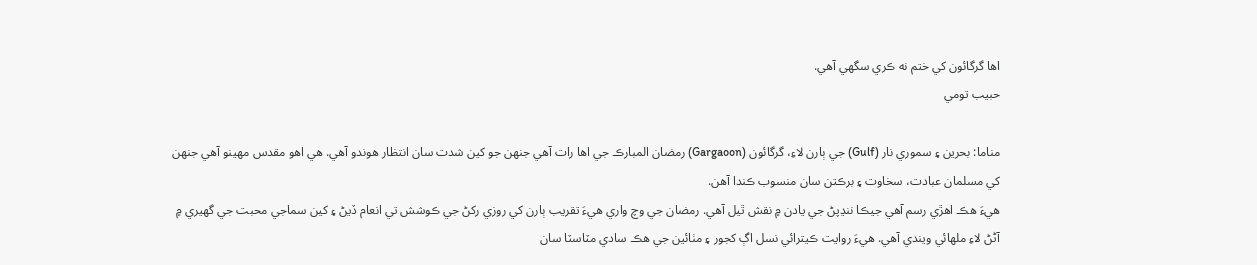اها گرگائون کي ختم نه ڪري سگهي آهي.
حبيب تومي

مناما: بحرين ۽ سموري نار (Gulf) جي ٻارن لاءِ، گرگائون (Gargaoon) رمضان المبارڪ جي اها رات آهي جنهن جو کين شدت سان انتظار هوندو آهي. هي اهو مقدس مهينو آهي جنهن کي مسلمان عبادت، سخاوت ۽ برڪتن سان منسوب ڪندا آهن.
هيءَ هڪ اهڙي رسم آهي جيڪا ننڍپڻ جي يادن ۾ نقش ٿيل آهي. رمضان جي وچ واري هيءَ تقريب ٻارن کي روزي رکڻ جي ڪوشش تي انعام ڏيڻ ۽ کين سماجي محبت جي گهيري ۾ آڻڻ لاءِ ملهائي ويندي آهي. ھيءَ روايت ڪيترائي نسل اڳ کجور ۽ مٺائين جي هڪ سادي مٽاسٽا سان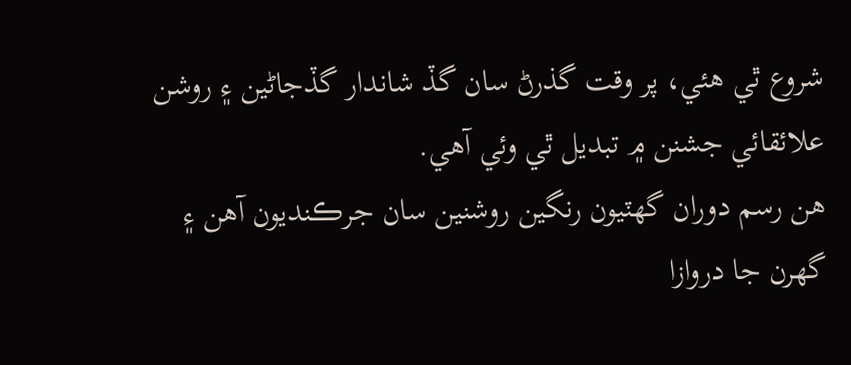شروع ٿي هئي، پر وقت گذرڻ سان گڏ شاندار گڏجاڻين ۽ روشن علائقائي جشنن ۾ تبديل ٿي وئي آهي.
ھن رسم دوران گھٽيون رنگين روشنين سان جرڪنديون آهن ۽ گهرن جا دروازا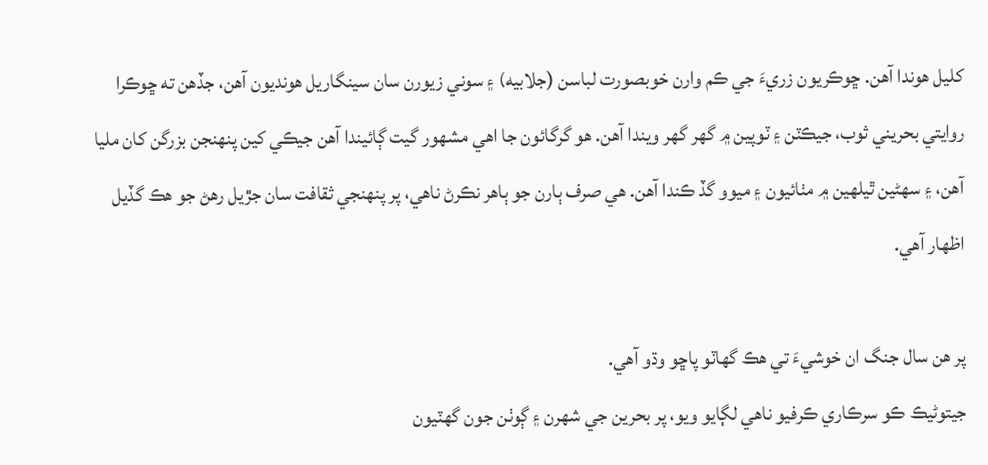کليل هوندا آهن. ڇوڪريون زريءَ جي ڪم وارن خوبصورت لباسن (جلابيه) ۽ سوني زيورن سان سينگاريل هونديون آهن، جڏهن ته ڇوڪرا روايتي بحريني ثوب، جيڪٽن ۽ ٽوپين ۾ گهر گهر ويندا آهن. هو گرگائون جا اهي مشهور گيت ڳائيندا آهن جيڪي کين پنهنجن بزرگن کان مليا آهن، ۽ سهڻين ٿيلهين ۾ مٺائيون ۽ ميوو گڏ ڪندا آهن. هي صرف ٻارن جو ٻاهر نڪرڻ ناهي، پر پنهنجي ثقافت سان جڙيل رهڻ جو هڪ گڏيل اظهار آهي.

پر هن سال جنگ ان خوشيءَ تي هڪ گھاٽو پاڇو وڌو آهي.
جيتوڻيڪ ڪو سرڪاري ڪرفيو ناهي لڳايو ويو، پر بحرين جي شهرن ۽ ڳوٺن جون گھٽيون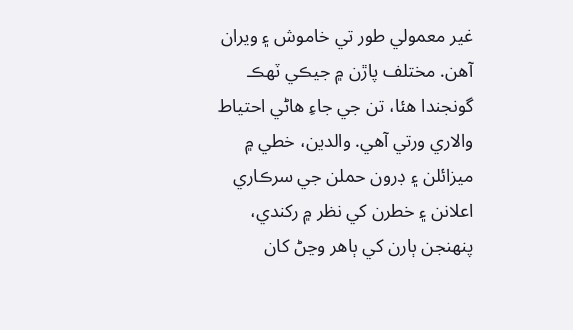غير معمولي طور تي خاموش ۽ ويران آهن. مختلف پاڙن ۾ جيڪي ٽهڪ گونجندا هئا، تن جي جاءِ هاڻي احتياط والاري ورتي آهي. والدين، خطي ۾ ميزائلن ۽ ڊرون حملن جي سرڪاري اعلانن ۽ خطرن کي نظر ۾ رکندي، پنهنجن ٻارن کي ٻاهر وڃڻ کان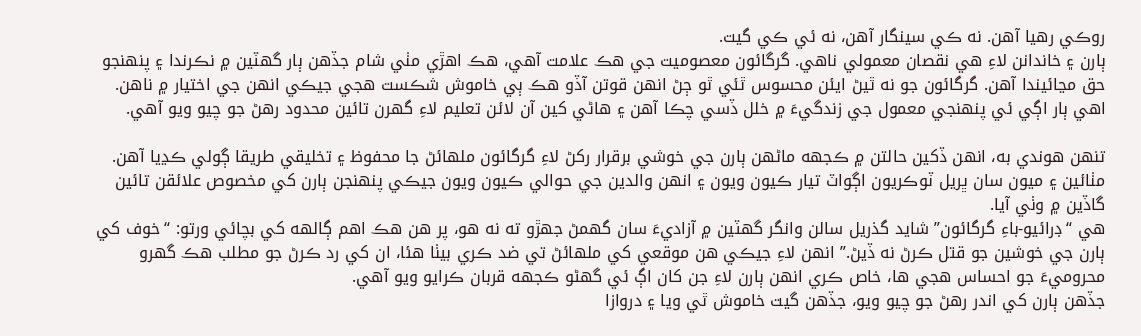روڪي رهيا آهن. نه ڪي سينگار آهن، نه ئي ڪي گيت.
ٻارن ۽ خاندانن لاءِ هي نقصان معمولي ناهي. گرگائون معصوميت جي هڪ علامت آهي، هڪ اهڙي مٺي شام جڏهن ٻار گھٽين ۾ نڪرندا ۽ پنهنجو حق مڃائيندا آهن. گرگائون جو نه ٿيڻ ايئن محسوس ٿئي ٿو ڄڻ انهن قوتن آڏو هڪ ٻي خاموش شڪست هجي جيڪي انهن جي اختيار ۾ ناهن. اهي ٻار اڳي ئي پنهنجي معمول جي زندگيءَ ۾ خلل ڏسي چڪا آهن ۽ ھاڻي کين آن لائن تعليم لاءِ گهرن تائين محدود رهڻ جو چيو ويو آهي.

تنهن هوندي به، انهن ڏکين حالتن ۾ ڪجهه ماڻهن ٻارن جي خوشي برقرار رکڻ لاءِ گرگائون ملهائڻ جا محفوظ ۽ تخليقي طريقا ڳولي ڪڍيا آهن. مٺائين ۽ ميون سان ڀريل ٽوڪريون اڳواٽ تيار ڪيون ويون ۽ انهن والدين جي حوالي ڪيون ويون جيڪي پنهنجن ٻارن کي مخصوص علائقن تائين گاڏين ۾ وٺي آيا.
هي “ڊرائيو-باءِ گرگائون” شايد گذريل سالن وانگر گھٽين ۾ آزاديءَ سان گهمڻ جهڙو ته نه هو، پر هن هڪ اهم ڳالهه کي بچائي ورتو: “خوف کي ٻارن جي خوشين جو قتل ڪرڻ نه ڏيڻ.” انهن لاءِ جيڪي هن موقعي کي ملهائڻ تي ضد ڪري بيٺا هئا، ان کي رد ڪرڻ جو مطلب هڪ گهرو محروميءَ جو احساس هجي ها، خاص ڪري انهن ٻارن لاءِ جن کان اڳ ئي گهڻو ڪجهه قربان ڪرايو ويو آهي.
جڏهن ٻارن کي اندر رهڻ جو چيو ويو، جڏهن گيت خاموش ٿي ويا ۽ دروازا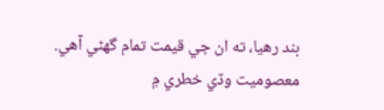بند رهيا، ته ان جي قيمت تمام گهڻي آهي. معصوميت وڏي خطري ۾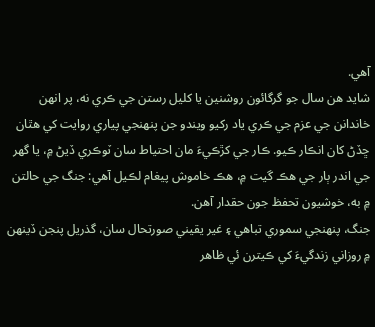آهي.
شايد هن سال جو گرگائون روشنين يا کليل رستن جي ڪري نه، پر انهن خاندانن جي عزم جي ڪري ياد رکيو ويندو جن پنهنجي پياري روايت کي هٿان ڇڏڻ کان انڪار ڪيو. ڪار جي کڙڪيءَ مان احتياط سان ٽوڪري ڏيڻ ۾، يا گهر جي اندر ٻار جي هڪ گيت ۾، هڪ خاموش پيغام لڪيل آهي: جنگ جي حالتن ۾ به، خوشيون تحفظ جون حقدار آهن.
جنگ، پنهنجي سموري تباهي ۽ غير يقيني صورتحال سان، گذريل پنجن ڏينهن ۾ روزاني زندگيءَ کي ڪيترن ئي ظاهر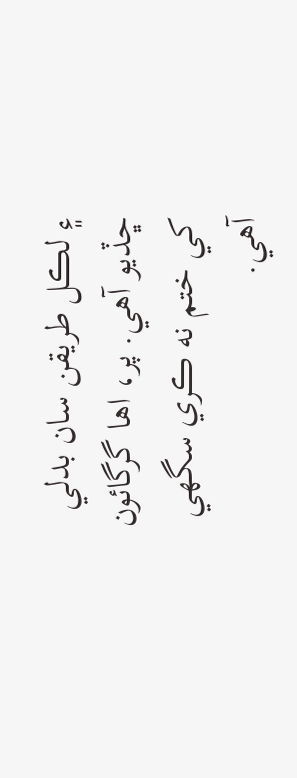۽ لڪل طريقن سان بدلي ڇڏيو آهي. پر، اها گرگائون کي ختم نه ڪري سگهي آهي.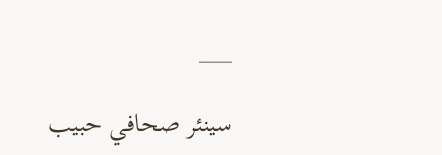___

سينئر صحافي حبيب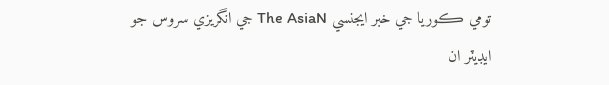تومي ڪوريا جي خبر ايجنسي The AsiaN جي انگريزي سروس جو ايڊيٽر ان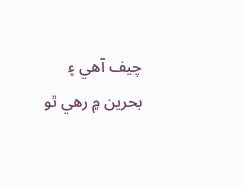چيف آھي ۽ بحرين ۾ رھي ٿو